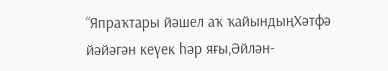“Япраҡтары йәшел аҡ ҡайындыңХәтфә йәйәгән кеүек һәр яғы,Әйлән-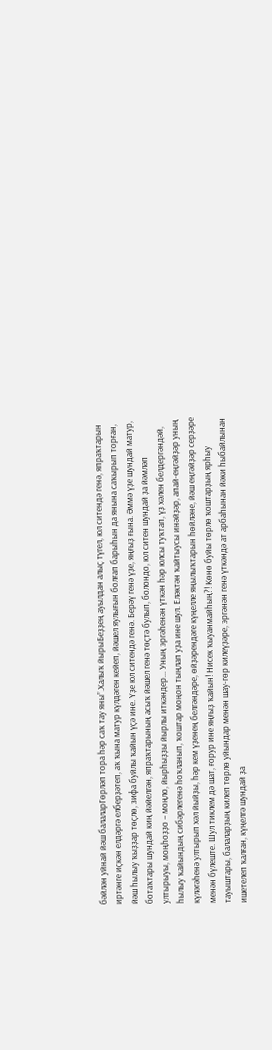бәйлән уйнай йәш балаларГөрләп тора һәр саҡ тау яны”.Халыҡ йырыБеҙҙең ауылдан алыҫ түгел, юл ситендә генә, япраҡтарын иртәнге иҫкән елдәргә елберҙәтеп, аҡ ҡына матур күлдәген кейеп, йәшел яулығын болғап барыһын да янына саҡырып торған, йәш һылыу ҡыҙҙар төҫлө, зифа буйлы ҡайын үҫә ине. Үҙе юл ситендә генә. Берәү генә үҙе, яңғыҙ ғына. Әммә үҙе шундай матур, ботаҡтары шундай киң йәйелгән, япраҡтарының асыҡ йәшел генә төҫтә булып, болондо, юл ситен шундай ҙа йәмләп ултырыуы, моңһоҙҙо – моңло, йырһыҙҙы йырлы иткәндер... Уның эргәһенән үткән һәр юлсы туҡтап, үҙ хәлен белдергәндәй, һылыу ҡайындың сибәрлегенә һоҡланып, ҡоштар моңон тыңлап уҙа ине шул. Еләктән ҡайтыусы инәйҙәр, апай-еңгәйҙәр уның күләгәһенә ултырып хәл йыйҙы, һәр кем үҙенең белгәндәре, өйҙәрендәге күңелле яңылыҡтарын һөйләне, йәш еңгәйҙәр серҙәре менән бүлеште. Шул тиклем дә шат, ғорур ине яңғыҙ ҡайын! Нисек ҡыуанмайһың?! Көнө буйы төрлө ҡоштарҙың ярһыу тауыштары, балаларҙың килеп төрлө уйындар менән шау-гөр килеүҙәре, эргәнән генә үткәндә ат арбаһынан йәки һыбайлынан ишетелеп ҡалған, күңелгә шундай ҙа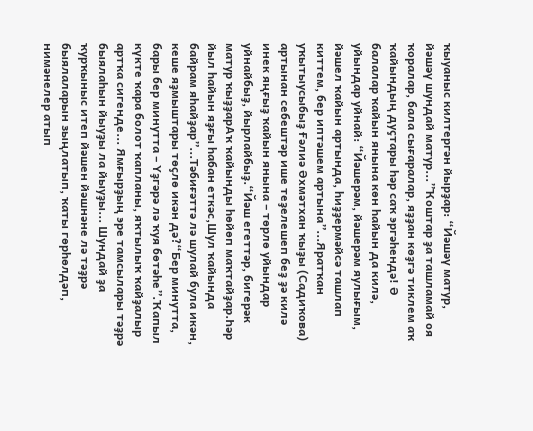ҡыуаныс килтергән йырҙар: “Йәшәү матур, йәшәү шундай матур...”Ҡоштар ҙа ташламай оя ҡоралар, бала сығаралар, яҙҙан көҙгә тиклем аҡ ҡайындың дуҫтары һәр саҡ эргәһендә! Ә балалар ҡайын янына көн һайын да килә, уйындар уйнай: “Йәшерәм, йәшерәм яулығым, йәшел ҡайын артында, һиҙҙермәйсә ташлап киттем, бер иптәшем артына”...Яратҡан уҡытыусыбыҙ Ғәлиә Әхмәтхан ҡыҙы (Садиҡова) артынан себештәр ише теҙелешеп беҙ ҙә килә инек яңғыҙ ҡайын янына – төрлө уйындар уйнайбыҙ, йырлайбыҙ.“Йәш егеттәр, бигерәк матур ҡыҙҙарАҡ ҡайынды һөйөп маҡтайҙар.Һәр йыл һайын яҙғы һабан еткәс,Шул ҡайында байрам яһайҙар”...Тәбиғәттә лә шулай була икән, кеше яҙмыштары төҫлө икән дә?“Бер минутта, бары бер минутта – Үҙгәрә лә ҡуя бөтәһе”.Ҡапыл күкте ҡара болот ҡапланы, яҡтылыҡ ҡайҙалыр артҡа сигенде... Ямғырҙың эре тамсылары тәҙрә быялаһын йыуҙы ла йыуҙы... Шундай ҙа ҡурҡыныс итеп йәшен йәшнәне лә тәҙрә быялаларын зыңлатып, ҡаты гөрһөлдәп, нимәнелер атып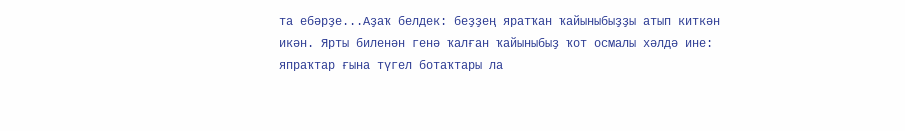та ебәрҙе...Аҙаҡ белдек: беҙҙең яратҡан ҡайыныбыҙҙы атып киткән икән. Ярты биленән генә ҡалған ҡайыныбыҙ ҡот осмалы хәлдә ине: япраҡтар ғына түгел ботаҡтары ла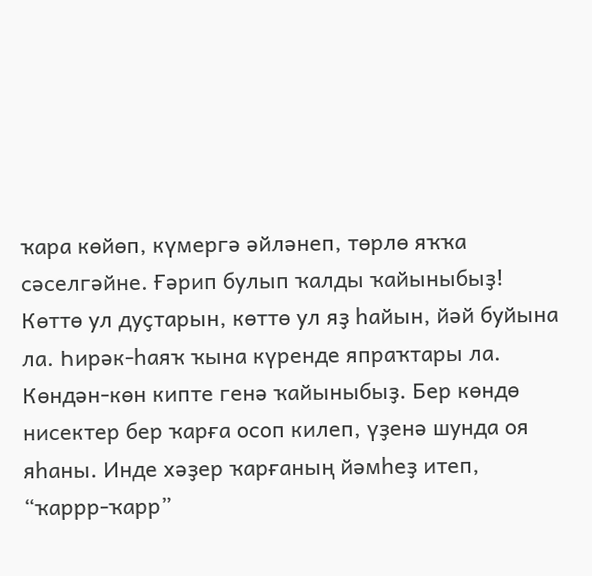ҡара көйөп, күмергә әйләнеп, төрлө яҡҡа сәселгәйне. Ғәрип булып ҡалды ҡайыныбыҙ! Көттө ул дуҫтарын, көттө ул яҙ һайын, йәй буйына ла. Һирәк-һаяҡ ҡына күренде япраҡтары ла. Көндән-көн кипте генә ҡайыныбыҙ. Бер көндө нисектер бер ҡарға осоп килеп, үҙенә шунда оя яһаны. Инде хәҙер ҡарғаның йәмһеҙ итеп, “ҡаррр-ҡарр”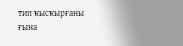тип ҡысҡырғаны ғына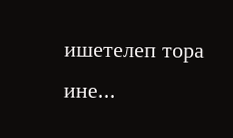ишетелеп тора ине...